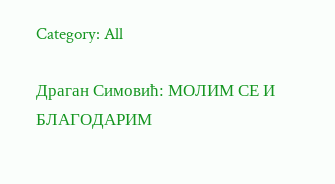Category: All

Драган Симовић: МОЛИМ СЕ И БЛАГОДАРИМ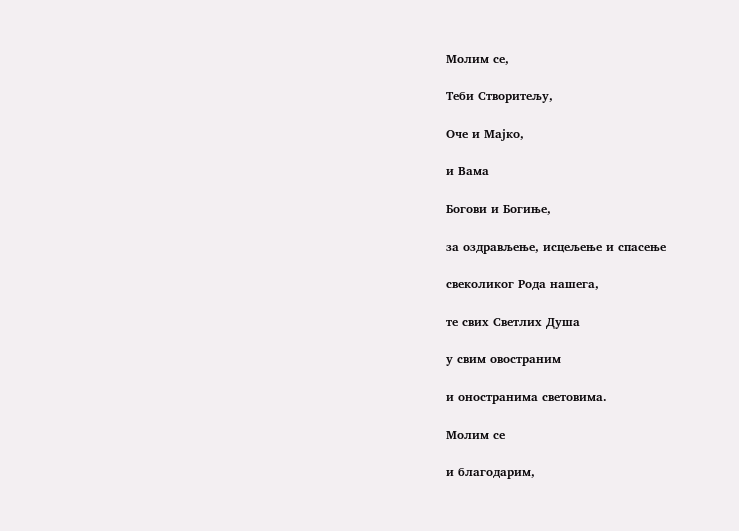Молим се,

Теби Створитељу,

Оче и Мајко,

и Вама

Богови и Богиње,

за оздрављење, исцељење и спасење

свеколиког Рода нашега,

те свих Светлих Душа

у свим овостраним

и оностранима световима.

Молим се

и благодарим,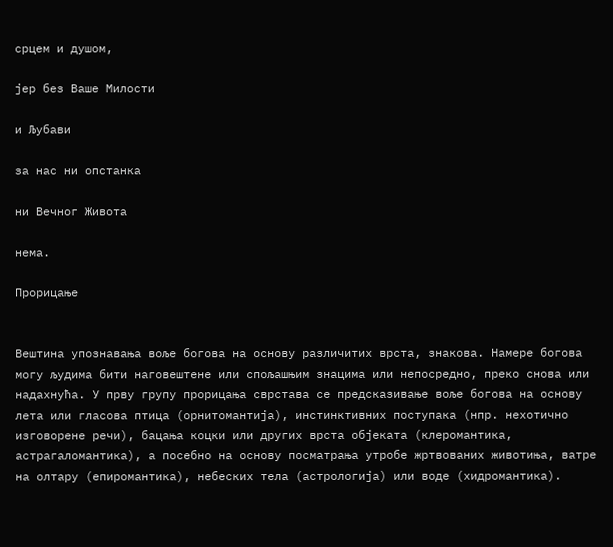срцем и душом,

јер без Ваше Милости

и Љубави

за нас ни опстанка

ни Вечног Живота

нема.

Прорицање


Вештина упознавања воље богова на основу различитих врста, знакова. Намере богова могу људима бити наговештене или спољашњим знацима или непосредно, преко снова или надахнућа. У прву групу прорицања сврстава се предсказивање воље богова на основу лета или гласова птица (орнитомантија), инстинктивних поступака (нпр. нехотично изговорене речи), бацања коцки или других врста објеката (клеромантика, астрагаломантика), а посебно на основу посматрања утробе жртвованих животиња, ватре на олтару (епиромантика), небеских тела (астрологија) или воде (хидромантика).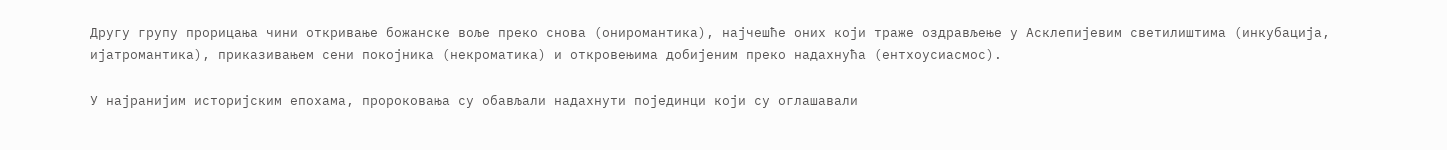Другу групу прорицања чини откривање божанске воље преко снова (ониромантика), најчешће оних који траже оздрављење у Асклепијевим светилиштима (инкубација, ијатромантика), приказивањем сени покојника (некроматика) и откровењима добијеним преко надахнућа (ентхоусиасмос).

У најранијим историјским епохама, пророковања су обављали надахнути појединци који су оглашавали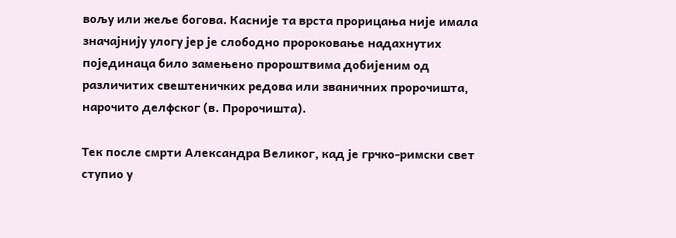вољу или жеље богова. Касније та врста прорицања није имала значајнију улогу јер је слободно пророковање надахнутих појединаца било замењено пророштвима добијеним од различитих свештеничких редова или званичних пророчишта, нарочито делфског (в. Пророчишта).

Тек после смрти Александра Великог, кад је грчко-римски свет ступио у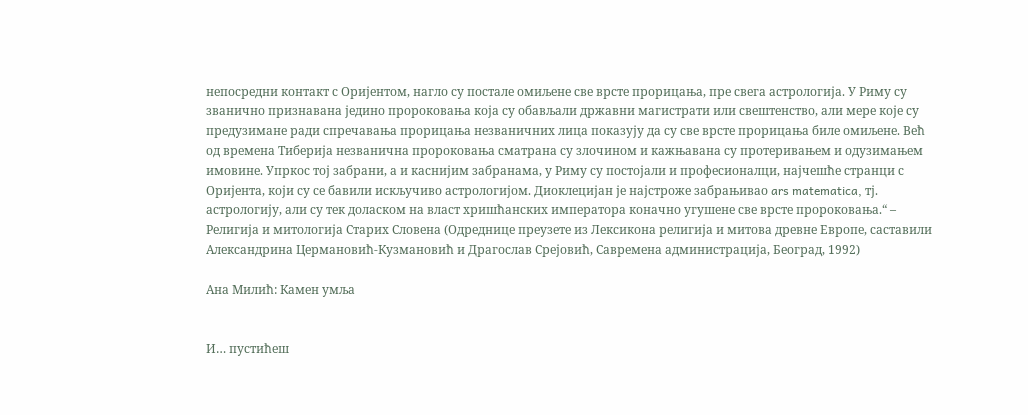непосредни контакт с Оријентом, нагло су постале омиљене све врсте прорицања, пре свега астрологија. У Риму су званично признавана једино пророковања која су обављали државни магистрати или свештенство, али мере које су предузимане ради спречавања прорицања незваничних лица показују да су све врсте прорицања биле омиљене. Већ од времена Тиберија незванична пророковања сматрана су злочином и кажњавана су протеривањем и одузимањем имовине. Упркос тој забрани, а и каснијим забранама, у Риму су постојали и професионалци, најчешће странци с Оријента, који су се бавили искључиво астрологијом. Диоклецијан је најстроже забрањивао ars matematica, тј. астрологију, али су тек доласком на власт хришћанских императора коначно угушене све врсте пророковања.“ – Религија и митологија Старих Словена (Одреднице преузете из Лексикона религија и митова древне Европе, саставили Александрина Цермановић-Кузмановић и Драгослав Срејовић, Савремена администрација, Београд, 1992)

Ана Милић: Камен умља


И… пустићеш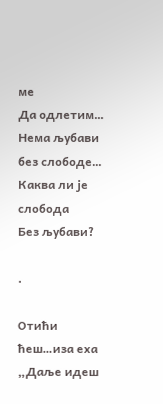ме
Да одлетим…
Нема љубави без слободе…
Каква ли је слобода
Без љубави?

.

Отићи ћеш…иза еха
„Даље идеш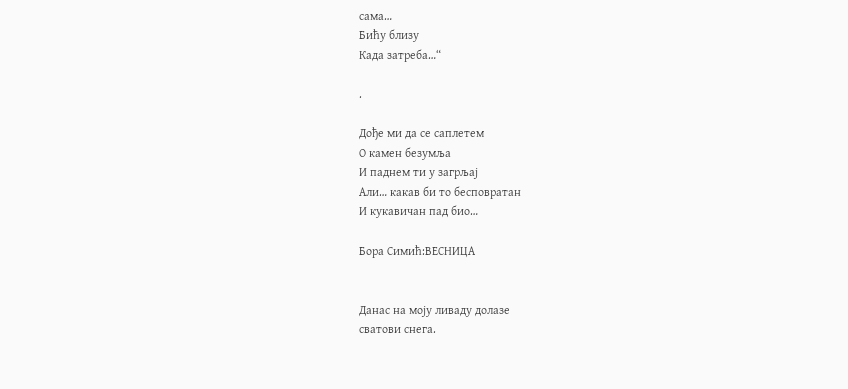сама…
Бићу близу
Када затреба…“

.

Дође ми да се саплетем
О камен безумља
И паднем ти у загрљај
Али… какав би то бесповратан
И кукавичан пад био…

Бора Симић:ВЕСНИЦА


Данас на моју ливаду долазе
сватови снега.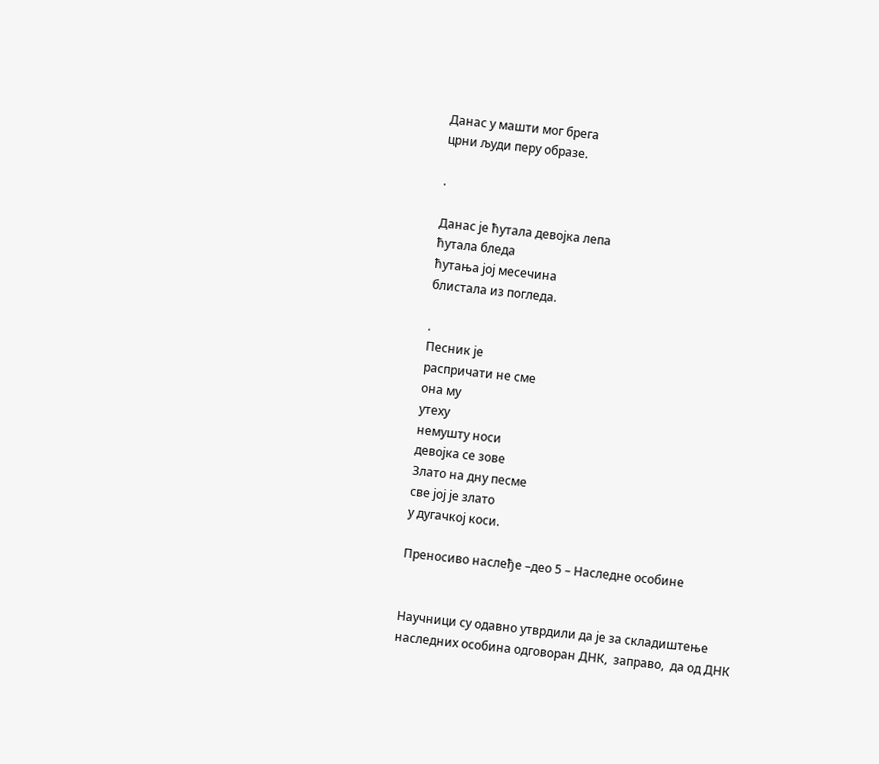Данас у машти мог брега
црни људи перу образе.

.

Данас је ћутала девојка лепа
ћутала бледа
ћутања јој месечина
блистала из погледа.

.
Песник је
распричати не сме
она му
утеху
немушту носи
девојка се зове
Злато на дну песме
све јој је злато
у дугачкој коси.

Преносиво наслеђе –део 5 – Наследне особине


Научници су одавно утврдили да је за складиштење наследних особина одговоран ДНК,  заправо,  да од ДНК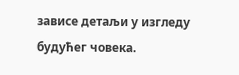зависе детаљи у изгледу будућег човека.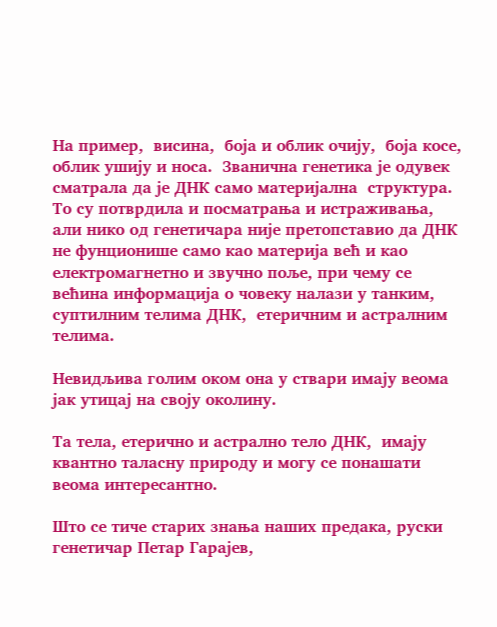На пример,  висина,  боја и облик очију,  боја косе,  облик ушију и носа.  Званична генетика је одувек сматрала да је ДНК само материјална  структура. То су потврдила и посматрања и истраживања,  али нико од генетичара није претопставио да ДНК не фунционише само као материја већ и као електромагнетно и звучно поље, при чему се већина информација о човеку налази у танким, суптилним телима ДНК,  етеричним и астралним телима.

Невидљива голим оком она у ствари имају веома јак утицај на своју околину.

Та тела, етерично и астрално тело ДНК,  имају квантно таласну природу и могу се понашати веома интересантно.

Што се тиче старих знања наших предака, руски генетичар Петар Гарајев,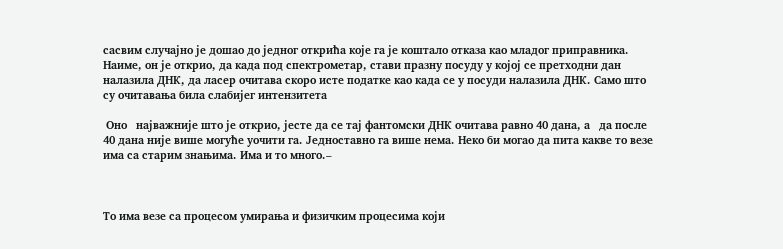сасвим случајно је дошао до једног открића које га је коштало отказа као младог приправника. Наиме, он је открио, да када под спектрометар, стави празну посуду у којој се претходни дан налазила ДНК, да ласер очитава скоро исте податке као када се у посуди налазила ДНК. Само што су очитавања била слабијег интензитета

 Оно   најважније што је открио, јесте да се тај фантомски ДНК очитава равно 40 дана, а   да после 40 дана није више могуће уочити га. Једноставно га више нема. Неко би могао да пита какве то везе има са старим знањима. Има и то много.–



То има везе са процесом умирања и физичким процесима који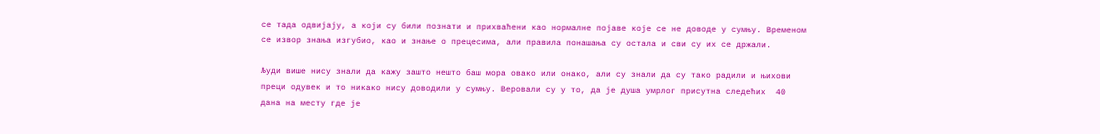се тада одвијају, а који су били познати и прихваћени као нормалне појаве које се не доводе у сумњу. Временом се извор знања изгубио, као и знање о прецесима, али правила понашања су остала и сви су их се држали.

Људи више нису знали да кажу зашто нешто баш мора овако или онако, али су знали да су тако радили и њихови преци одувек и то никако нису доводили у сумњу. Веровали су у то, да је душа умрлог присутна следећих  40   дана на месту где је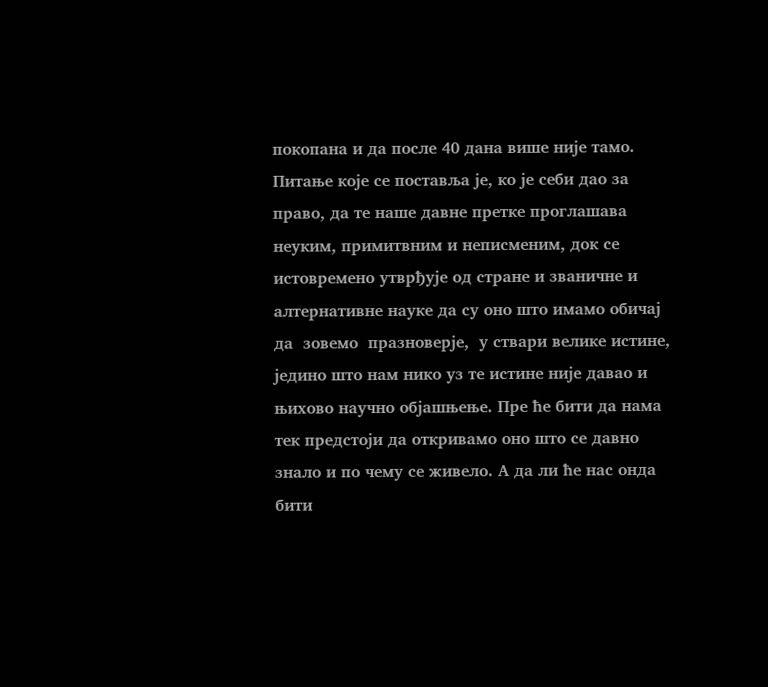покопана и да после 40 дана више није тамо. Питање које се поставља је, ко је себи дао за право, да те наше давне претке проглашава неуким, примитвним и неписменим, док се истовремено утврђује од стране и званичне и алтернативне науке да су оно што имамо обичај да  зовемо  празноверје,  у ствари велике истине, једино што нам нико уз те истине није давао и њихово научно објашњење. Пре ће бити да нама тек предстоји да откривамо оно што се давно знало и по чему се живело. А да ли ће нас онда бити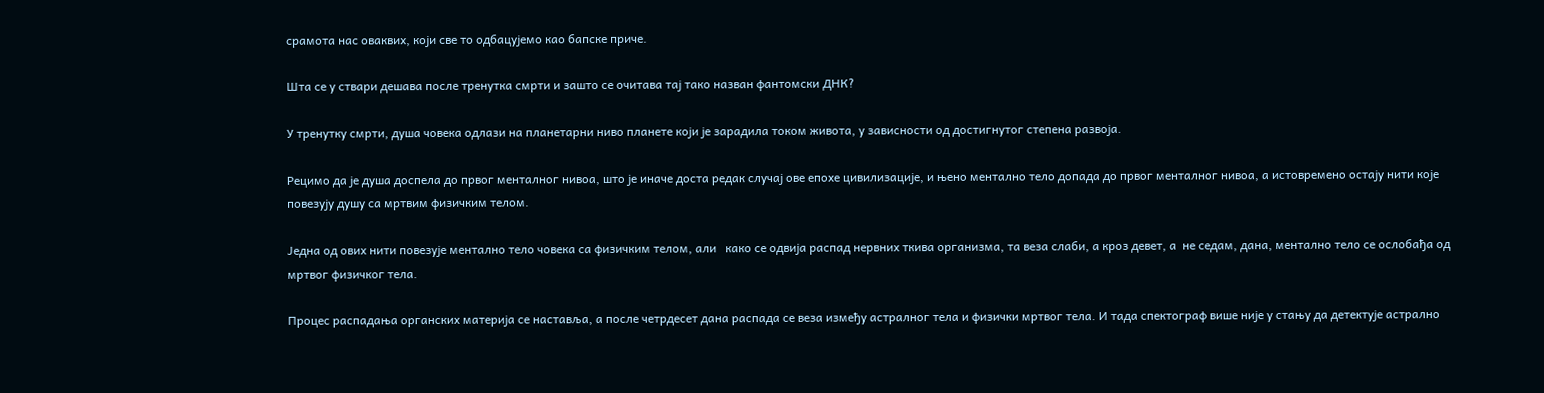срамота нас оваквих, који све то одбацујемо као бапске приче.

Шта се у ствари дешава после тренутка смрти и зашто се очитава тај тако назван фантомски ДНК?

У тренутку смрти, душа човека одлази на планетарни ниво планете који је зарадила током живота, у зависности од достигнутог степена развоја.

Рецимо да је душа доспела до првог менталног нивоа, што је иначе доста редак случај ове епохе цивилизације, и њено ментално тело допада до првог менталног нивоа, а истовремено остају нити које повезују душу са мртвим физичким телом.

Једна од ових нити повезује ментално тело човека са физичким телом, али   како се одвија распад нервних ткива организма, та веза слаби, а кроз девет, а  не седам, дана, ментално тело се ослобађа од мртвог физичког тела.

Процес распадања органских материја се наставља, а после четрдесет дана распада се веза између астралног тела и физички мртвог тела. И тада спектограф више није у стању да детектује астрално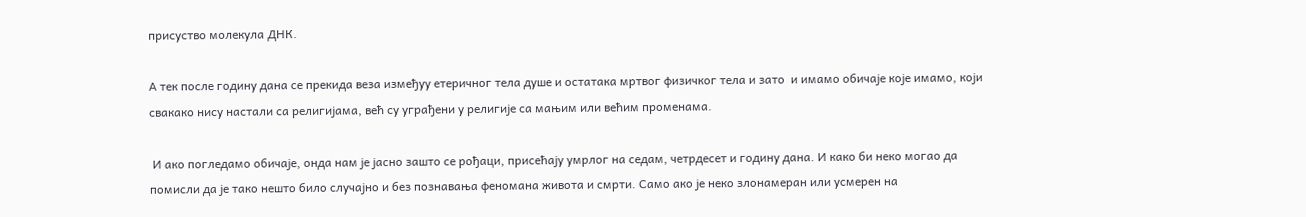присуство молекула ДНК.

А тек после годину дана се прекида веза измеђуу етеричног тела душе и остатака мртвог физичког тела и зато  и имамо обичаје које имамо, који свакако нису настали са религијама, већ су уграђени у религије са мањим или већим променама.

 И ако погледамо обичаје, онда нам је јасно зашто се рођаци, присећају умрлог на седам, четрдесет и годину дана. И како би неко могао да помисли да је тако нешто било случајно и без познавања феномана живота и смрти. Само ако је неко злонамеран или усмерен на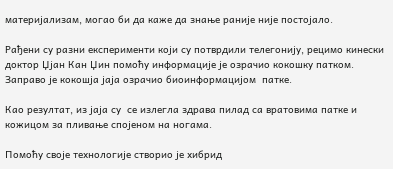материјализам, могао би да каже да знање раније није постојало.

Рађени су разни експерименти који су потврдили телегонију, рецимо кинески доктор Џјан Кан Џин помоћу информације је озрачио кокошку патком. Заправо је кокошја јаја озрачио биоинформацијом  патке.

Као резултат, из јаја су  се излегла здрава пилад са вратовима патке и кожицом за пливање спојеном на ногама.

Помоћу своје технологије створио је хибрид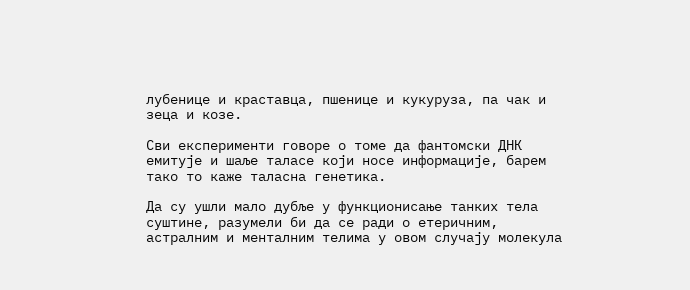лубенице и краставца, пшенице и кукуруза, па чак и зеца и козе.

Сви експерименти говоре о томе да фантомски ДНК емитује и шаље таласе који носе информације, барем тако то каже таласна генетика.

Да су ушли мало дубље у функционисање танких тела суштине, разумели би да се ради о етеричним, астралним и менталним телима у овом случају молекула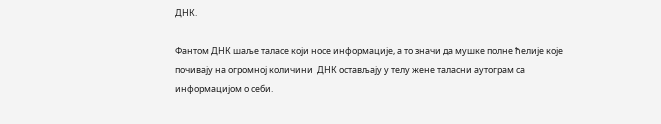ДНК.

Фантом ДНК шаље таласе који носе информације, а то значи да мушке полне ћелије које почивају на огромној количини  ДНК остављају у телу жене таласни аутограм са информацијом о себи.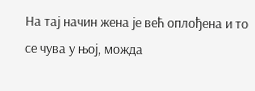На тај начин жена је већ оплођена и то се чува у њој, можда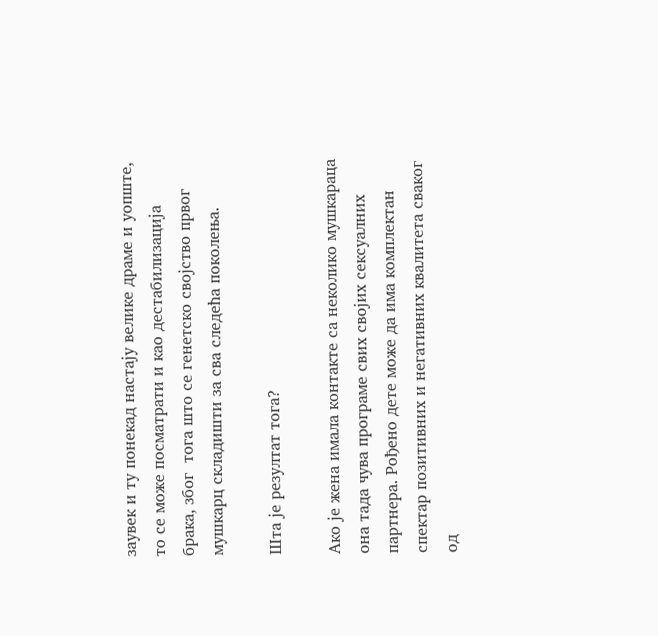заувек и ту понекад настају велике драме и уопште, то се може посматрати и као дестабилизација брака, због  тога што се генетско својство првог мушкарц складишти за сва следећа поколења.

Шта је резултат тога?

Ако је жена имала контакте са неколико мушкараца она тада чува програме свих својих сексуалних партнера. Рођено дете може да има комплектан спектар позитивних и негативних квалитета сваког од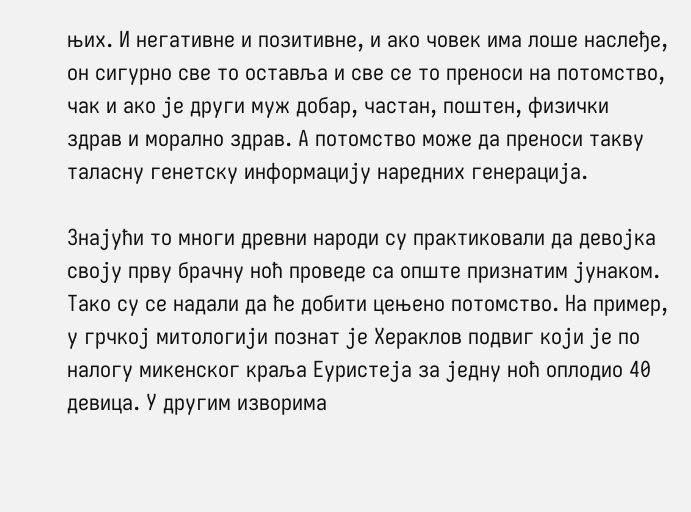њих. И негативне и позитивне, и ако човек има лоше наслеђе, он сигурно све то оставља и све се то преноси на потомство, чак и ако је други муж добар, частан, поштен, физички здрав и морално здрав. А потомство може да преноси такву таласну генетску информацију наредних генерација.

Знајући то многи древни народи су практиковали да девојка своју прву брачну ноћ проведе са опште признатим јунаком. Тако су се надали да ће добити цењено потомство. На пример, у грчкој митологији познат је Хераклов подвиг који је по налогу микенског краља Еуристеја за једну ноћ оплодио 40 девица. У другим изворима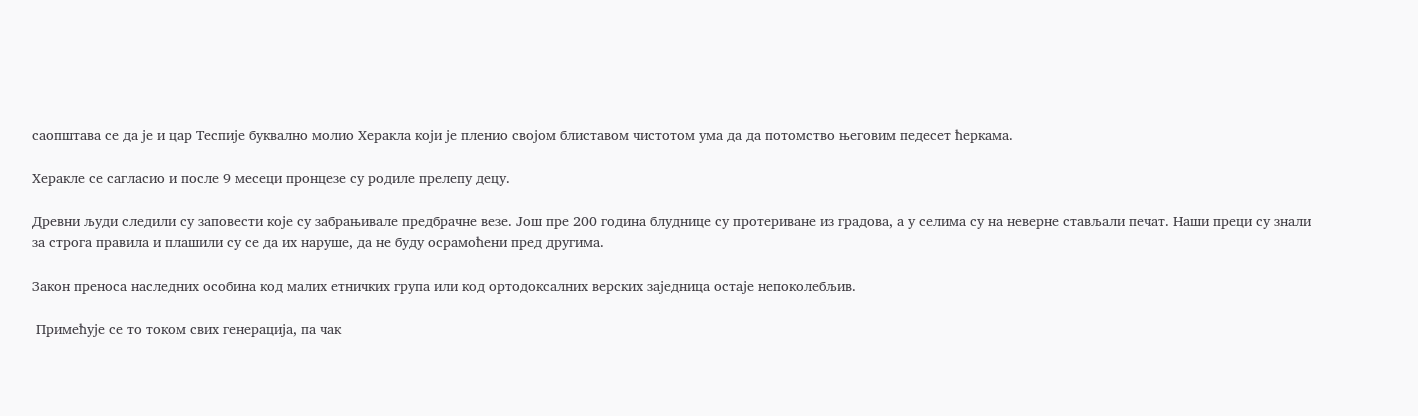саопштава се да је и цар Теспије буквално молио Херакла који је пленио својом блиставом чистотом ума да да потомство његовим педесет ћеркама.

Херакле се сагласио и после 9 месеци пронцезе су родиле прелепу децу.

Древни људи следили су заповести које су забрањивале предбрачне везе. Још пре 200 година блуднице су протериване из градова, а у селима су на неверне стављали печат. Наши преци су знали за строга правила и плашили су се да их наруше, да не буду осрамоћени пред другима.

Закон преноса наследних особина код малих етничких група или код ортодоксалних верских заједница остаје непоколебљив.

 Примећује се то током свих генерација, па чак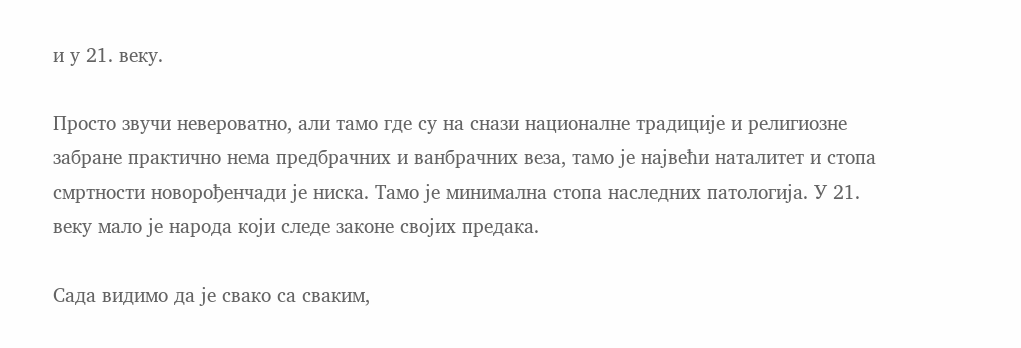и у 21. веку.

Просто звучи невероватно, али тамо где су на снази националне традиције и религиозне забране практично нема предбрачних и ванбрачних веза, тамо је највећи наталитет и стопа смртности новорођенчади је ниска. Тамо је минимална стопа наследних патологија. У 21. веку мало је народа који следе законе својих предака.

Сада видимо да је свако са сваким,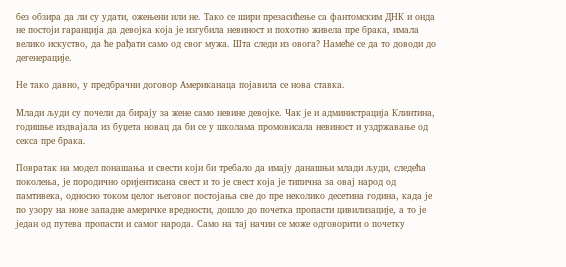без обзира да ли су удати, ожењени или не. Тако се шири презасићење са фантомским ДНК и онда не постоји гаранција да девојка која је изгубила невиност и похотно живела пре брака, имала велико искуство, да ће рађати само од свог мужа. Шта следи из овога? Намеће се да то доводи до дегенерације.

Не тако давно, у предбрачни договор Американаца појавила се нова ставка.

Млади људи су почели да бирају за жене само невине девојке. Чак је и администрација Клинтина, годишње издвајала из буџета новац да би се у школама промовисала невиност и уздржавање од секса пре брака.

Повратак на модел понашања и свести који би требало да имају данашњи млади људи, следећа поколења, је породично оријентисана свест и то је свест која је типична за овај народ од памтивека, односно током целог његовог постојања све до пре неколико десетина година, када је по узору на нове западне америчке вредности, дошло до почетка пропасти цивилизације, а то је један од путева пропасти и самог народа. Само на тај начин се може одговорити о почетку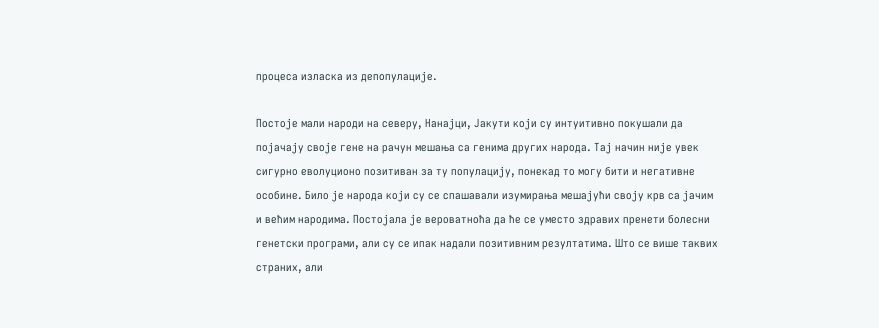процеса изласка из депопулације.

Постоје мали народи на северу, Нанајци, Јакути који су интуитивно покушали да појачају своје гене на рачун мешања са генима других народа. Тај начин није увек сигурно еволуционо позитиван за ту популацију, понекад то могу бити и негативне особине. Било је народа који су се спашавали изумирања мешајући своју крв са јачим и већим народима. Постојала је вероватноћа да ће се уместо здравих пренети болесни генетски програми, али су се ипак надали позитивним резултатима. Што се више таквих страних, али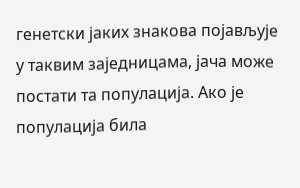генетски јаких знакова појављује у таквим заједницама, јача може постати та популација. Ако је популација била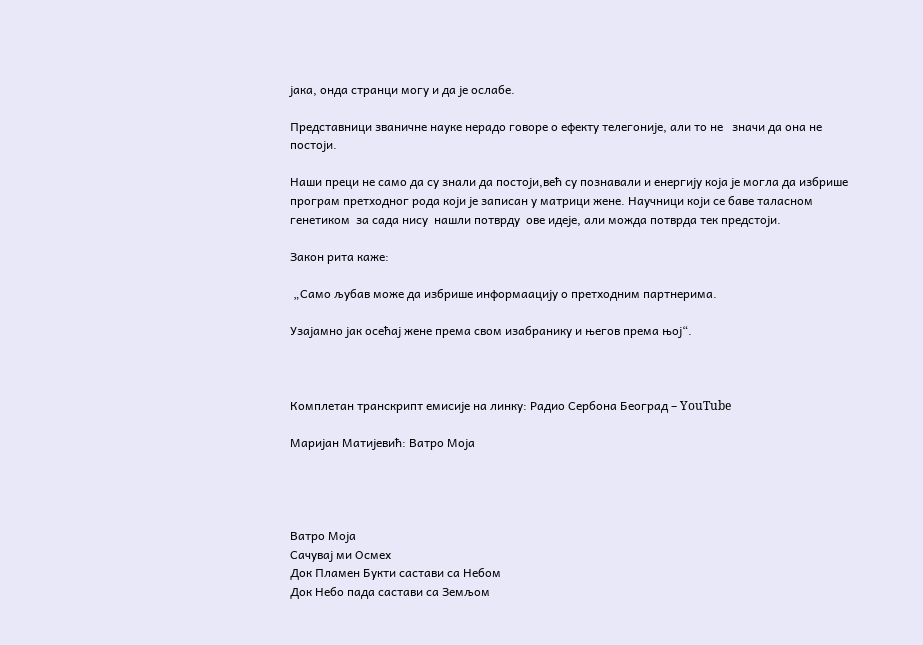јака, онда странци могу и да је ослабе.

Представници званичне науке нерадо говоре о ефекту телегоније, али то не   значи да она не постоји.

Наши преци не само да су знали да постоји,већ су познавали и енергију која је могла да избрише програм претходног рода који је записан у матрици жене. Научници који се баве таласном генетиком  за сада нису  нашли потврду  ове идеје, али можда потврда тек предстоји.

Закон рита каже:

 „Само љубав може да избрише информаацију о претходним партнерима.

Узајамно јак осећај жене према свом изабранику и његов према њој“.



Комплетан транскрипт емисије на линку: Радио Сербона Београд – YouTube

Маријан Матијевић: Ватро Моја




Ватро Моја
Сачувај ми Осмех
Док Пламен Букти састави са Небом
Док Небо пада састави са Земљом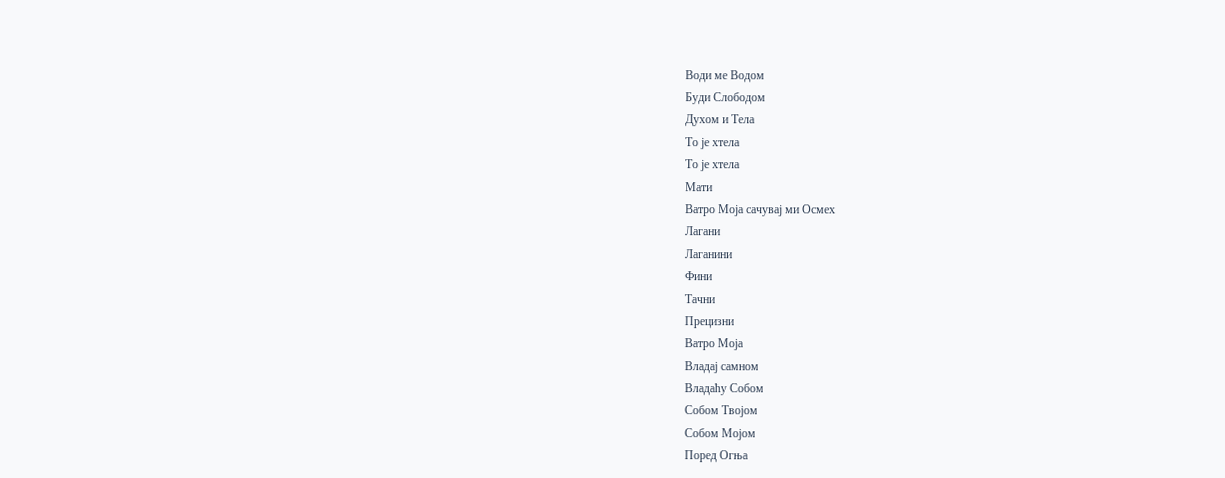Води ме Водом
Буди Слободом
Духом и Тела
То је хтела
То је хтела
Мати
Ватро Моја сачувај ми Осмех
Лагани
Лаганини
Фини
Тачни
Прецизни
Ватро Моја
Владај самном
Владаћу Собом
Собом Твојом
Собом Мојом
Поред Огња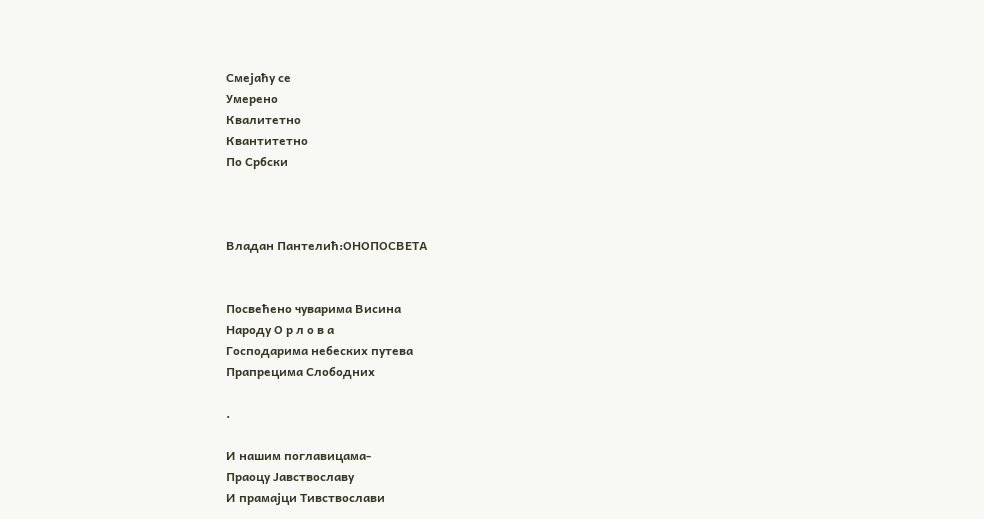Смејаћу се
Умерено
Квалитетно
Квантитетно
По Србски



Владан Пантелић:ОНОПОСВЕТА


Посвећено чуварима Висина
Народу О р л о в а
Господарима небеских путева
Прапрецима Слободних

.

И нашим поглавицама-
Праоцу Јавствославу
И прамајци Тивствослави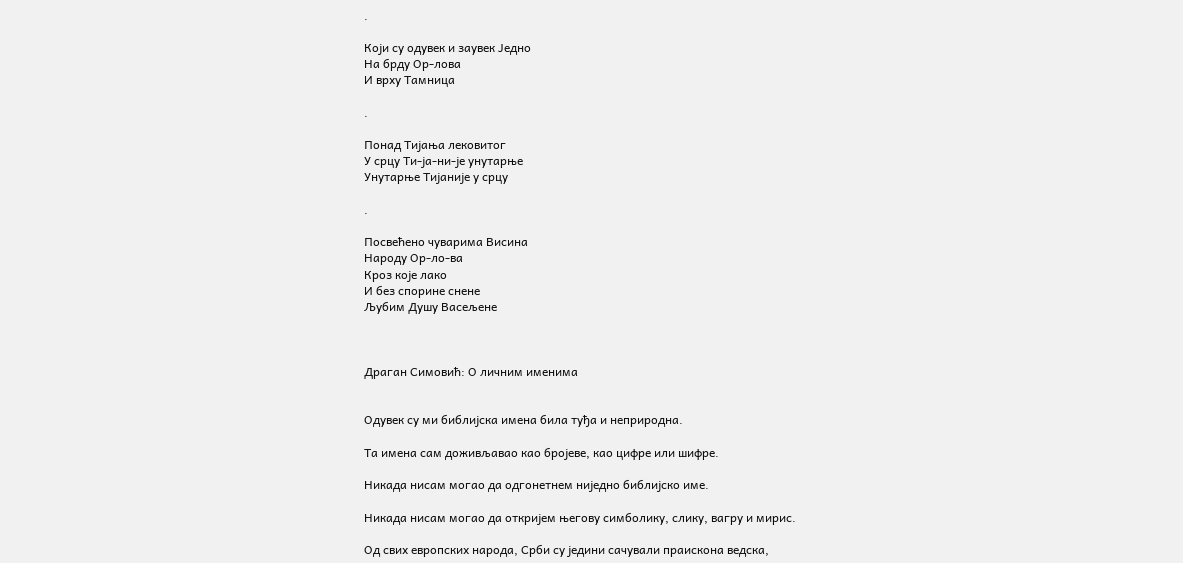.

Који су одувек и заувек Једно
На брду Ор-лова
И врху Тамница

.

Понад Тијања лековитог
У срцу Ти-ја-ни-је унутарње
Унутарње Тијаније у срцу

.

Посвећено чуварима Висина
Народу Ор-ло-ва
Кроз које лако
И без спорине снене
Љубим Душу Васељене



Драган Симовић: О личним именима


Одувек су ми библијска имена била туђа и неприродна.

Та имена сам доживљавао као бројеве, као цифре или шифре.

Никада нисам могао да одгонетнем ниједно библијско име.

Никада нисам могао да откријем његову симболику, слику, вагру и мирис.

Од свих европских народа, Срби су једини сачували праискона ведска,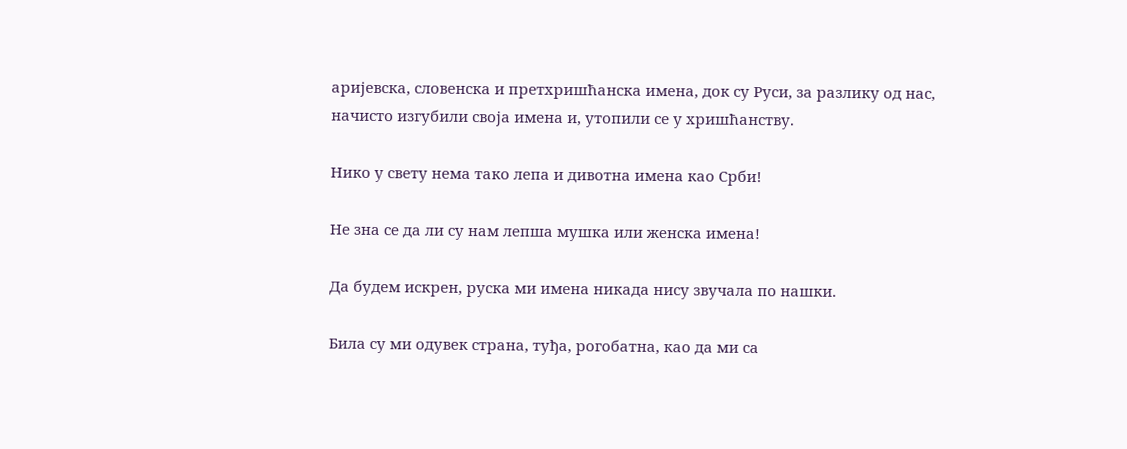аријевска, словенска и претхришћанска имена, док су Руси, за разлику од нас, начисто изгубили своја имена и, утопили се у хришћанству.

Нико у свету нема тако лепа и дивотна имена као Срби!

Не зна се да ли су нам лепша мушка или женска имена!

Да будем искрен, руска ми имена никада нису звучала по нашки.

Била су ми одувек страна, туђа, рогобатна, као да ми са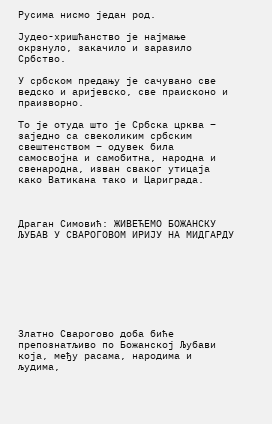Русима нисмо један род.

Јудео-хришћанство је најмање окрзнуло, закачило и заразило Србство.

У србском предању је сачувано све ведско и аријевско, све праисконо и праизворно.

То је отуда што је Србска црква – заједно са свеколиким србским свештенством – одувек била самосвојна и самобитна, народна и свенародна, изван сваког утицаја како Ватикана тако и Цариграда.



Драган Симовић: ЖИВЕЋЕМО БОЖАНСКУ ЉУБАВ У СВАРОГОВОМ ИРИЈУ НА МИДГАРДУ








Златно Сварогово доба биће препознатљиво по Божанској Љубави која, међу расама, народима и људима,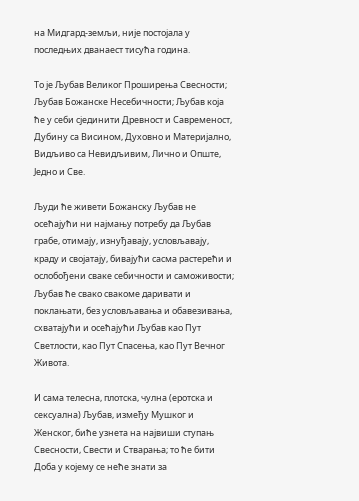на Мидгард-земљи, није постојала у последњих дванаест тисућа година.

То је Љубав Великог Проширења Свесности;  Љубав Божанске Несебичности; Љубав која ће у себи сјединити Древност и Савременост, Дубину са Висином, Духовно и Материјално, Видљиво са Невидљивим, Лично и Опште, Једно и Све.

Људи ће живети Божанску Љубав не осећајући ни најмању потребу да Љубав грабе, отимају, изнуђавају, условљавају, краду и својатају, бивајући сасма растерећи и ослобођени сваке себичности и саможивости; Љубав ће свако свакоме даривати и поклањати, без условљавања и обавезивања, схватајући и осећајући Љубав као Пут Светлости, као Пут Спасења, као Пут Вечног Живота.

И сама телесна, плотска, чулна (еротска и сексуална) Љубав, између Мушког и Женског, биће узнета на највиши ступањ Свесности, Свести и Стварања; то ће бити Доба у којему се неће знати за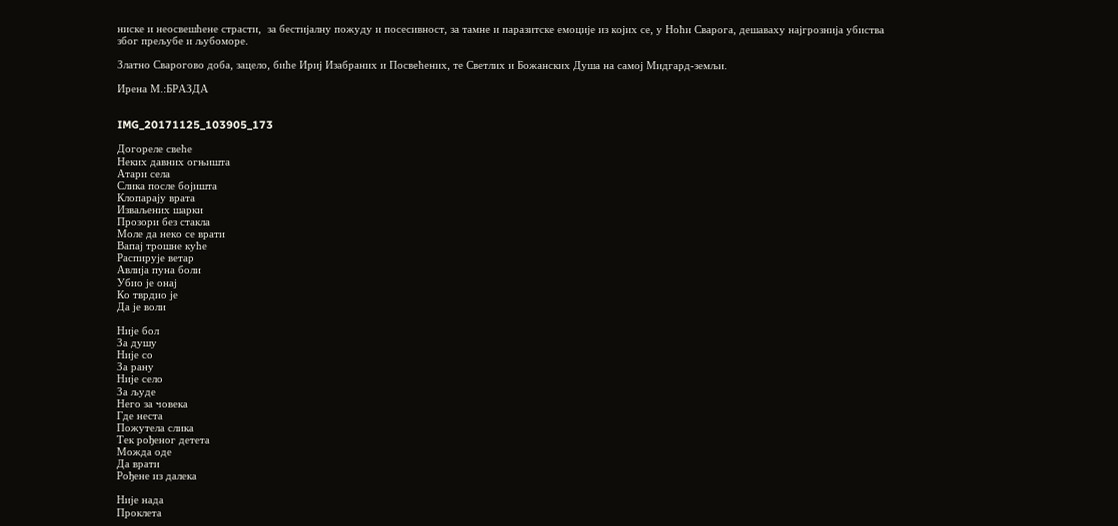ниске и неосвешћене страсти,  за бестијалну пожуду и посесивност, за тамне и паразитске емоције из којих се, у Ноћи Сварога, дешаваху најгрознија убиства због прељубе и љубоморе.

Златно Сварогово доба, зацело, биће Ириј Изабраних и Посвећених, те Светлих и Божанских Душа на самој Мидгард-земљи.

Ирена М.:БРАЗДА


IMG_20171125_103905_173

Догореле свеће
Неких давних огњишта
Атари села
Слика после бојишта
Клопарају врата
Изваљених шарки
Прозори без стакла
Моле да неко се врати
Вапај трошне куће
Распирује ветар
Авлија пуна боли
Убио је онај
Ко тврдио је
Да је воли

Није бол
За душу
Није со
За рану
Није село
За људе
Него за човека
Где неста
Пожутела слика
Тек рођеног детета
Можда оде
Да врати
Рођене из далека

Није нада
Проклета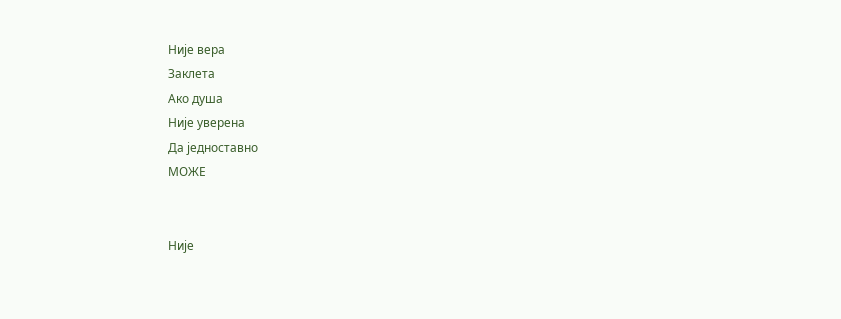Није вера
Заклета
Ако душа
Није уверена
Да једноставно
МОЖЕ


Није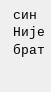син
Није брат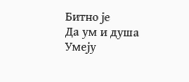Битно је
Да ум и душа
Умеју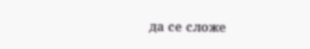да се сложе